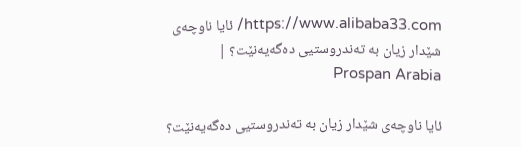https://www.alibaba33.com/ ئایا ناوچەی شێدار زیان بە تەندروستیی دەگەیەنێت؟ | Prospan Arabia

ئایا ناوچەی شێدار زیان بە تەندروستیی دەگەیەنێت؟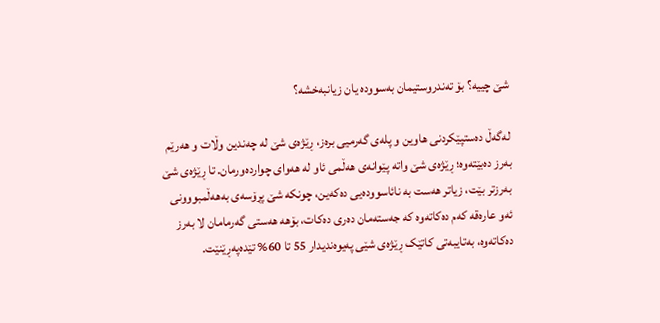شێ چییە؟ بۆ تەندروستیمان بەسوودە یان زیانبەخشە؟

لەگەڵ دەستپێکردنی هاوین و پلەی گەرمیی برەز، ڕێژەی شێ لە چەندین وڵات و هەرێم بەرز دەبێتەوە؛ ڕێژەی شێ واتە پێوانەی هەڵمی ئاو لە هەوای چواردەورمان. تا ڕێژەی شێ بەرزتر بێت، زیاتر هەست بە نائاسوودەیی دەکەین، چونکە شێ پڕۆسەی بەهەڵمبووونی ئەو عارەقە کەم دەکاتەوە کە جەستەمان دەری دەکات، بۆهە هەستی گەرمامان لا بەرز دەکاتەوە، بەتایبەتی کاتێک ڕێژەی شێی پەیوەندیدار 55 تا 60% تێدەپەڕێنێت.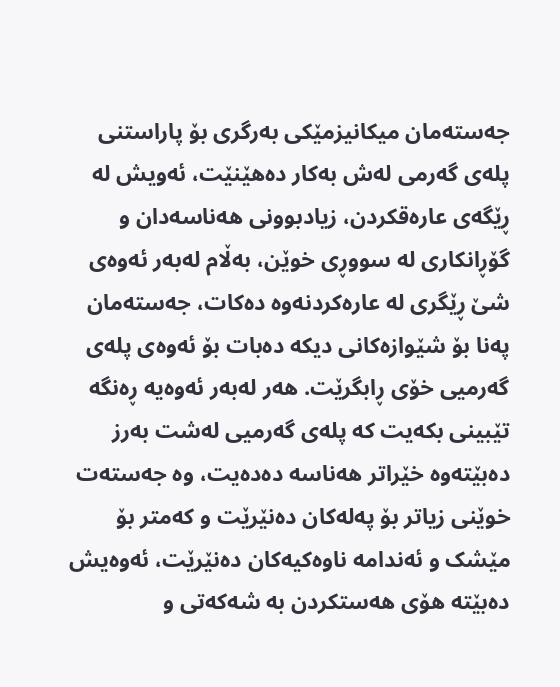جەستەمان میکانیزمێکی بەرگری بۆ پاراستنی پلەی گەرمی لەش بەکار دەهێنێت، ئەویش لە ڕێگەی عارەقکردن، زیادبوونی هەناسەدان و گۆڕانکاری لە سووڕی خوێن، بەڵام لەبەر ئەوەی شێ ڕێگری لە عارەکردنەوە دەکات، جەستەمان پەنا بۆ شێوازەکانی دیکە دەبات بۆ ئەوەی پلەی گەرمیی خۆی ڕابگرێت. هەر لەبەر ئەوەیە ڕەنگە تێبینی بکەیت کە پلەی گەرمیی لەشت بەرز دەبێتەوە خێراتر هەناسە دەدەیت، وە جەستەت خوێنی زیاتر بۆ پەلەکان دەنێرێت و کەمتر بۆ مێشک و ئەندامە ناوەکیەکان دەنێرێت، ئەوەیش دەبێتە هۆی هەستکردن بە شەکەتی و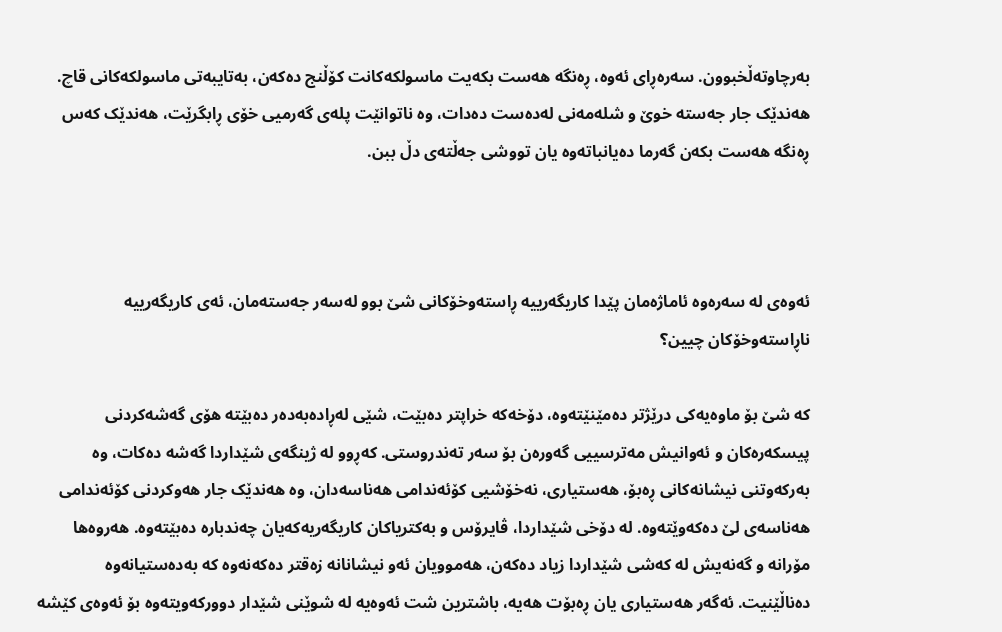بەرچاو‌تەڵخبوون. سەرەڕای ئەوە، ڕەنگە هەست بکەیت ماسولکەکانت کۆڵنج دەکەن، بەتایبەتی ماسولکەکانی قاچ. هەندێک جار جەستە خوێ و شلەمەنی لەدەست دەدات، وە ناتوانێت پلەی گەرمیی خۆی ڕابگرێت، هەندێک کەس ڕەنگە هەست بکەن گەرما دەیانباتەوە یان تووشی جەڵتەی دڵ ببن.



ئەوەی لە سەرەوە ئاماژەمان پێدا کاریگەرییە ڕاستەوخۆکانی شێ بوو لەسەر جەستەمان، ئەی کاریگەرییە ناڕاستەوخۆکان چیین؟

کە شێ بۆ ماوەیەکی درێژتر دەمێنێتەوە، دۆخەکە خراپتر دەبێت، شێی لەڕادەبەدەر دەبێتە هۆی گەشەکردنی پیسکەرەکان و ئەوانیش مەترسییی گەورەن بۆ سەر تەندروستی. کەڕوو لە ژینگەی شێداردا گەشە دەکات، وە بەرکەوتنی نیشانەکانی ڕەبۆ، هەستیاری، نەخۆشیی کۆئەندامی هەناسەدان، وە هەندێک جار هەوکردنی کۆئەندامی هەناسەی لێ دەکەوێتەوە. لە دۆخی شێداردا، ڤایرۆس و بەکتریاکان کاریگەریەکەیان چەندبارە دەبێتەوە. هەروەها مۆرانە و گەنەیش لە کەشی شێداردا زیاد دەکەن، هەموویان ئەو نیشانانە زەقتر دەکەنەوە کە بەدەستیانەوە دەناڵێنیت. ئەگەر هەستیاری یان ڕەبۆت هەیە، باشترین شت ئەوەیە لە شوێنی شێدار دوورکەویتەوە بۆ ئەوەی کێشە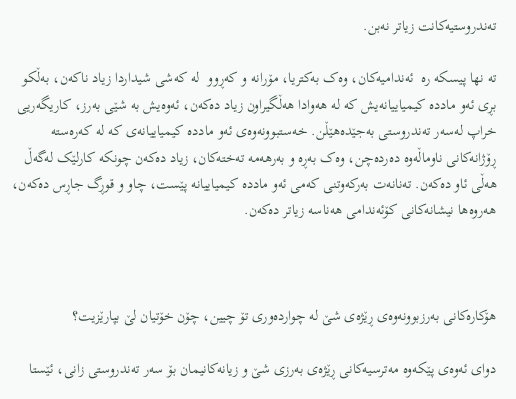تەندروستیەکانت زیاتر نەبن.

ته نها پيسكه ره  ئەندامیەکان، وەک بەکتریا، مۆرانە و کەڕوو  لە کەشی شیداردا زیاد ناکەن، بەڵکو بڕی ئەو ماددە کیمیاییانەیش کە لە هەوادا هەڵگیراون زیاد دەکەن، ئەوەیش بە شێی بەرز، کاریگەریی خراپ لەسەر تەندروستی بەجێدەهێڵن. خەستبوونەوەی ئەو ماددە کیمیاییانەی کە لە کەرەستە ڕۆژانەکانی ناوماڵەوە دەردەچن، وەک بەڕە و بەرهەمە تەختەکان، زیاد دەکەن چونکە کارلێک لەگەڵ هەڵی ئاو دەکەن. تەنانەت بەرکەوتنی کەمی ئەو ماددە کیمیاییانە پێست، چاو و قوڕگ جاڕس دەکەن، هەروەها نیشانەکانی کۆئەندامی هەناسە زیاتر دەکەن.



هۆکارەکانی بەرزبوونەوەی ڕێژەی شێ لە چواردەوری تۆ چیین، چۆن خۆتیان لێ بپارێزیت؟

دوای ئەوەی پێکەوە مەترسیەکانی ڕێژەی بەرزی شێ و زیانەکانیمان بۆ سەر تەندروستی زانی، ئێستا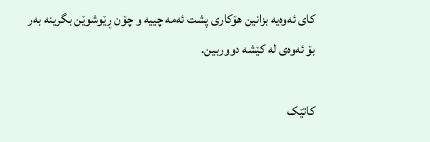کای ئەوەیە بزانین هۆکاری پشت ئەمە چییە و چۆن ڕێوشوێن بگرینە بەر بۆ ئەوەی لە کێشە دووربین.

کاتێک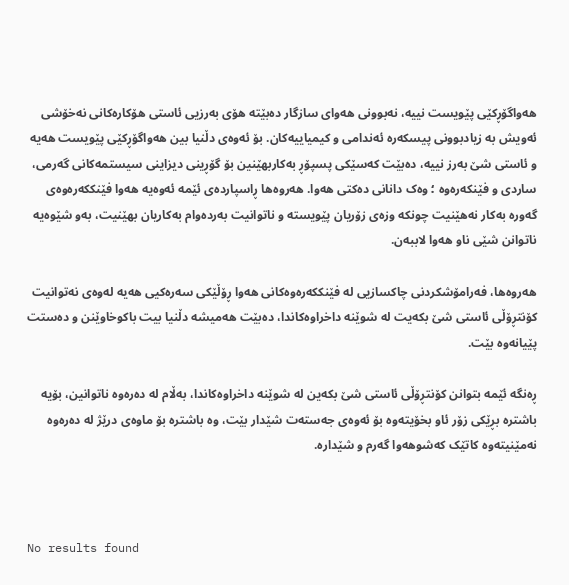هەواگۆڕکێی پێویست نییە، نەبوونی هەوای سازگار دەبێتە هۆی بەرزیی ئاستی هۆکارەکانی نەخۆشی ئەویش بە زیادبوونی پیسکەرە ئەندامی و کیمیاییەکان. بۆ ئەوەی دڵنیا بین هەواگۆڕکێی پێویست هەیە و ئاستی شێ بەرز نییە، دەبێت کەسێکی پسپۆڕ بەکاربهێنین بۆ گۆڕینی دیزاینی سیستمەکانی گەرمی، ساردی و فێنکەرەوە ؛ وەک دانانی دەکتی هەوا. هەروەها ڕاسپاردەی ئێمە ئەوەیە هەوا فێنککەرەوەی گەورە بەکار نەهێنیت چونکە وزەی زۆریان پێویستە و ناتوانیت بەردەوام بەکاریان بهێنیت، بەو شێوەیە ناتوانن شێی ناو هەوا لاببەن.

هەروەها، فەرامۆشکردنی چاکسازیی لە فێنککەرەوەکانی هەوا ڕۆڵێکی سەرەکیی هەیە لەوەی نەتوانیت کۆنتڕۆڵی ئاستی شێ بکەیت لە شوێنە داخراوەکاندا، دەبێت هەمیشە دڵنیا بیت باکوخاوێنن و دەستت پێیانەوە بێت.

ڕەنگە ئێمە بتوانن کۆنتڕۆڵی ئاستی شێ بکەین لە شوێنە داخراوەکاندا، بەڵام لە دەرەوە ناتوانین، بۆیە باشترە بڕێکی زۆر ئاو بخۆیتەوە بۆ ئەوەی جەستەت شێدار بێت، وە باشترە بۆ ماوەی درێژ لە دەرەوە نەمێنیتەوە کاتێک کەشوهەوا گەرم و شێدارە.



No results found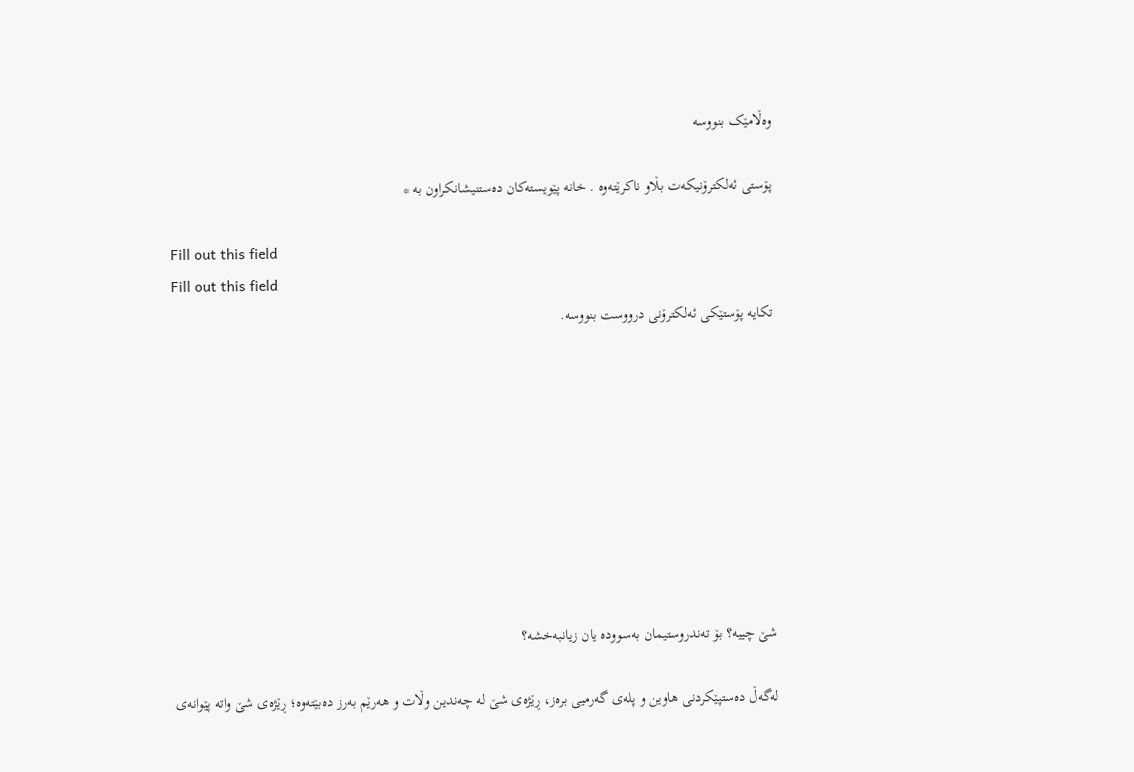وەڵامێک بنووسە

پۆستی ئەلکترۆنیکەت بڵاو ناکرێتەوە . خانە پێویستەکان دەستنیشانکراون بە *

Fill out this field
Fill out this field
تکایە پۆستێکی ئەلکترۆنی درووست بنووسە.









شێ چییە؟ بۆ تەندروستیمان بەسوودە یان زیانبەخشە؟

لەگەڵ دەستپێکردنی هاوین و پلەی گەرمیی برەز، ڕێژەی شێ لە چەندین وڵات و هەرێم بەرز دەبێتەوە؛ ڕێژەی شێ واتە پێوانەی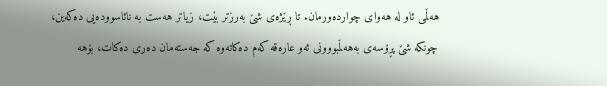هەڵمی ئاو لە هەوای چواردەورمان. تا ڕێژەی شێ بەرزتر بێت، زیاتر هەست بە نائاسوودەیی دەکەین، چونکە شێ پڕۆسەی بەهەڵمبووونی ئەو عارەقە کەم دەکاتەوە کە جەستەمان دەری دەکات، بۆهە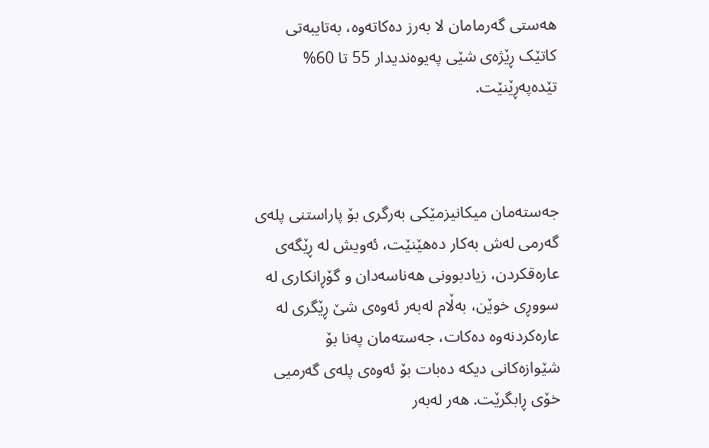هەستی گەرمامان لا بەرز دەکاتەوە، بەتایبەتی کاتێک ڕێژەی شێی پەیوەندیدار 55 تا 60% تێدەپەڕێنێت.



جەستەمان میکانیزمێکی بەرگری بۆ پاراستنی پلەی گەرمی لەش بەکار دەهێنێت، ئەویش لە ڕێگەی عارەقکردن، زیادبوونی هەناسەدان و گۆڕانکاری لە سووڕی خوێن، بەڵام لەبەر ئەوەی شێ ڕێگری لە عارەکردنەوە دەکات، جەستەمان پەنا بۆ شێوازەکانی دیکە دەبات بۆ ئەوەی پلەی گەرمیی خۆی ڕابگرێت. هەر لەبەر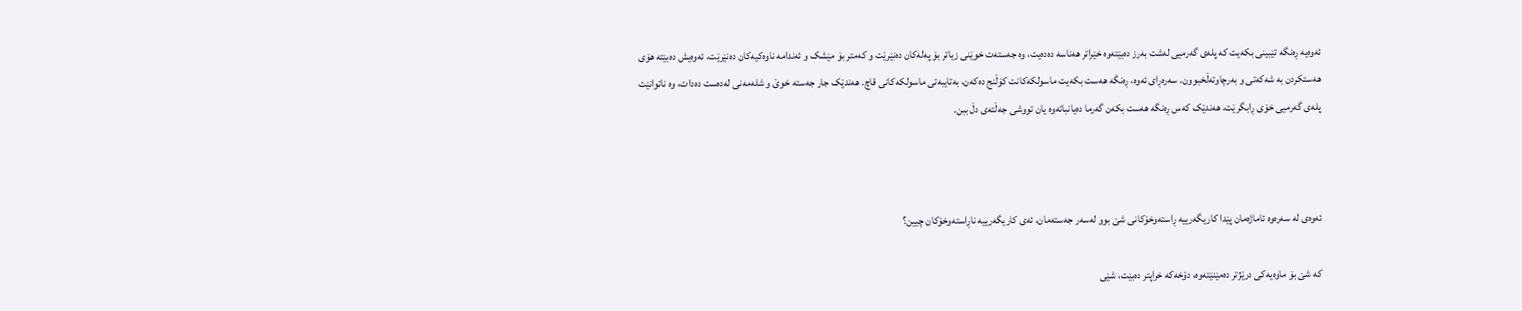ئەوەیە ڕەنگە تێبینی بکەیت کە پلەی گەرمیی لەشت بەرز دەبێتەوە خێراتر هەناسە دەدەیت، وە جەستەت خوێنی زیاتر بۆ پەلەکان دەنێرێت و کەمتر بۆ مێشک و ئەندامە ناوەکیەکان دەنێرێت، ئەوەیش دەبێتە هۆی هەستکردن بە شەکەتی و بەرچاو‌تەڵخبوون. سەرەڕای ئەوە، ڕەنگە هەست بکەیت ماسولکەکانت کۆڵنج دەکەن، بەتایبەتی ماسولکەکانی قاچ. هەندێک جار جەستە خوێ و شلەمەنی لەدەست دەدات، وە ناتوانێت پلەی گەرمیی خۆی ڕابگرێت، هەندێک کەس ڕەنگە هەست بکەن گەرما دەیانباتەوە یان تووشی جەڵتەی دڵ ببن.



ئەوەی لە سەرەوە ئاماژەمان پێدا کاریگەرییە ڕاستەوخۆکانی شێ بوو لەسەر جەستەمان، ئەی کاریگەرییە ناڕاستەوخۆکان چیین؟

کە شێ بۆ ماوەیەکی درێژتر دەمێنێتەوە، دۆخەکە خراپتر دەبێت، شێی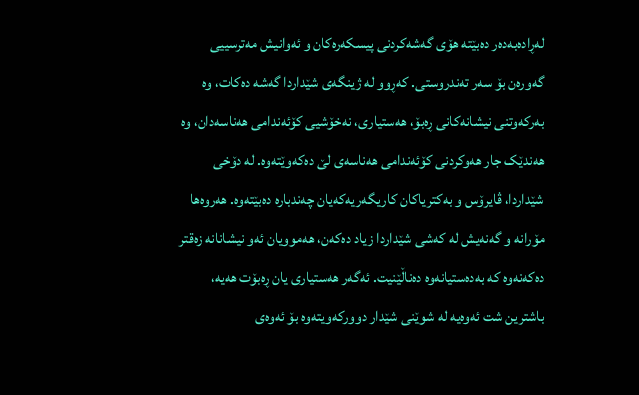لەڕادەبەدەر دەبێتە هۆی گەشەکردنی پیسکەرەکان و ئەوانیش مەترسییی گەورەن بۆ سەر تەندروستی. کەڕوو لە ژینگەی شێداردا گەشە دەکات، وە بەرکەوتنی نیشانەکانی ڕەبۆ، هەستیاری، نەخۆشیی کۆئەندامی هەناسەدان، وە هەندێک جار هەوکردنی کۆئەندامی هەناسەی لێ دەکەوێتەوە. لە دۆخی شێداردا، ڤایرۆس و بەکتریاکان کاریگەریەکەیان چەندبارە دەبێتەوە. هەروەها مۆرانە و گەنەیش لە کەشی شێداردا زیاد دەکەن، هەموویان ئەو نیشانانە زەقتر دەکەنەوە کە بەدەستیانەوە دەناڵێنیت. ئەگەر هەستیاری یان ڕەبۆت هەیە، باشترین شت ئەوەیە لە شوێنی شێدار دوورکەویتەوە بۆ ئەوەی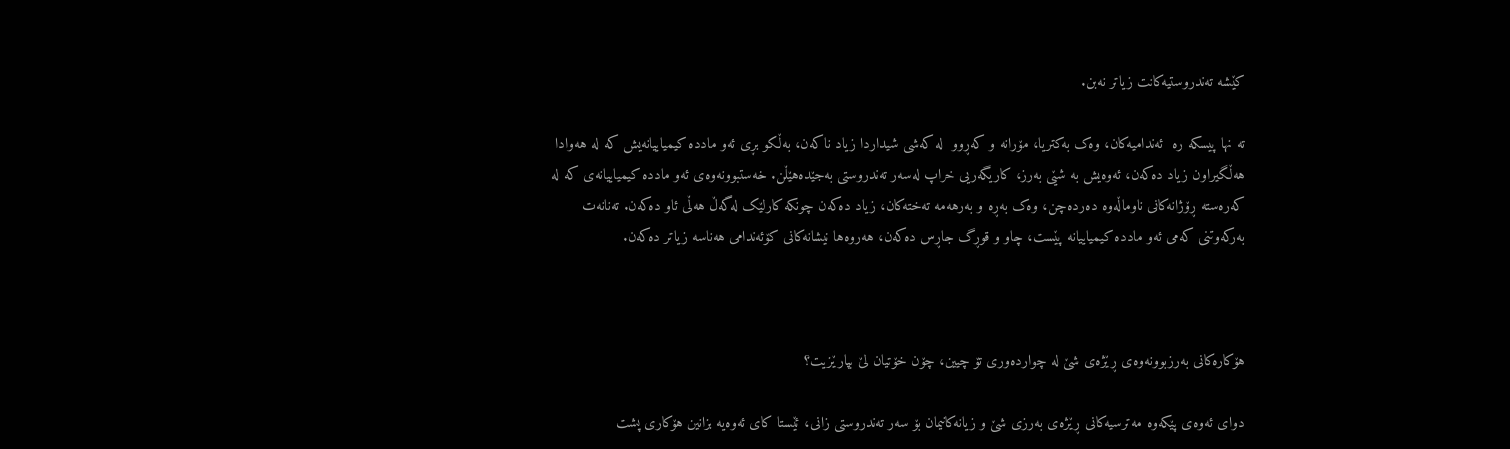کێشە تەندروستیەکانت زیاتر نەبن.

ته نها پيسكه ره  ئەندامیەکان، وەک بەکتریا، مۆرانە و کەڕوو  لە کەشی شیداردا زیاد ناکەن، بەڵکو بڕی ئەو ماددە کیمیاییانەیش کە لە هەوادا هەڵگیراون زیاد دەکەن، ئەوەیش بە شێی بەرز، کاریگەریی خراپ لەسەر تەندروستی بەجێدەهێڵن. خەستبوونەوەی ئەو ماددە کیمیاییانەی کە لە کەرەستە ڕۆژانەکانی ناوماڵەوە دەردەچن، وەک بەڕە و بەرهەمە تەختەکان، زیاد دەکەن چونکە کارلێک لەگەڵ هەڵی ئاو دەکەن. تەنانەت بەرکەوتنی کەمی ئەو ماددە کیمیاییانە پێست، چاو و قوڕگ جاڕس دەکەن، هەروەها نیشانەکانی کۆئەندامی هەناسە زیاتر دەکەن.



هۆکارەکانی بەرزبوونەوەی ڕێژەی شێ لە چواردەوری تۆ چیین، چۆن خۆتیان لێ بپارێزیت؟

دوای ئەوەی پێکەوە مەترسیەکانی ڕێژەی بەرزی شێ و زیانەکانیمان بۆ سەر تەندروستی زانی، ئێستا کای ئەوەیە بزانین هۆکاری پشت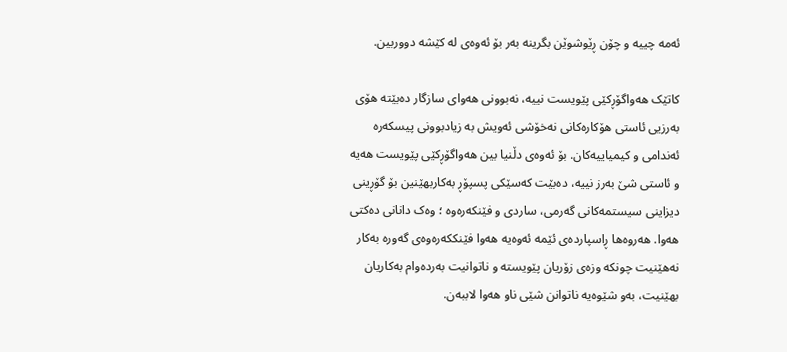ئەمە چییە و چۆن ڕێوشوێن بگرینە بەر بۆ ئەوەی لە کێشە دووربین.

کاتێک هەواگۆڕکێی پێویست نییە، نەبوونی هەوای سازگار دەبێتە هۆی بەرزیی ئاستی هۆکارەکانی نەخۆشی ئەویش بە زیادبوونی پیسکەرە ئەندامی و کیمیاییەکان. بۆ ئەوەی دڵنیا بین هەواگۆڕکێی پێویست هەیە و ئاستی شێ بەرز نییە، دەبێت کەسێکی پسپۆڕ بەکاربهێنین بۆ گۆڕینی دیزاینی سیستمەکانی گەرمی، ساردی و فێنکەرەوە ؛ وەک دانانی دەکتی هەوا. هەروەها ڕاسپاردەی ئێمە ئەوەیە هەوا فێنککەرەوەی گەورە بەکار نەهێنیت چونکە وزەی زۆریان پێویستە و ناتوانیت بەردەوام بەکاریان بهێنیت، بەو شێوەیە ناتوانن شێی ناو هەوا لاببەن.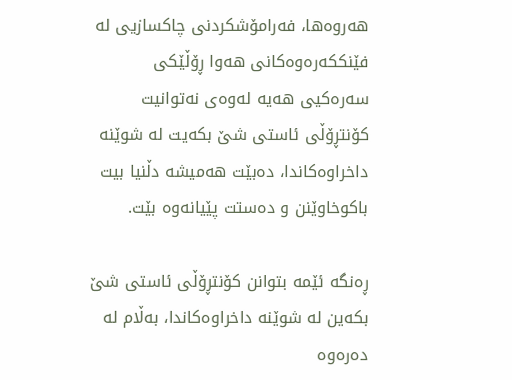هەروەها، فەرامۆشکردنی چاکسازیی لە فێنککەرەوەکانی هەوا ڕۆڵێکی سەرەکیی هەیە لەوەی نەتوانیت کۆنتڕۆڵی ئاستی شێ بکەیت لە شوێنە داخراوەکاندا، دەبێت هەمیشە دڵنیا بیت باکوخاوێنن و دەستت پێیانەوە بێت.

ڕەنگە ئێمە بتوانن کۆنتڕۆڵی ئاستی شێ بکەین لە شوێنە داخراوەکاندا، بەڵام لە دەرەوە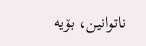ناتوانین، بۆیە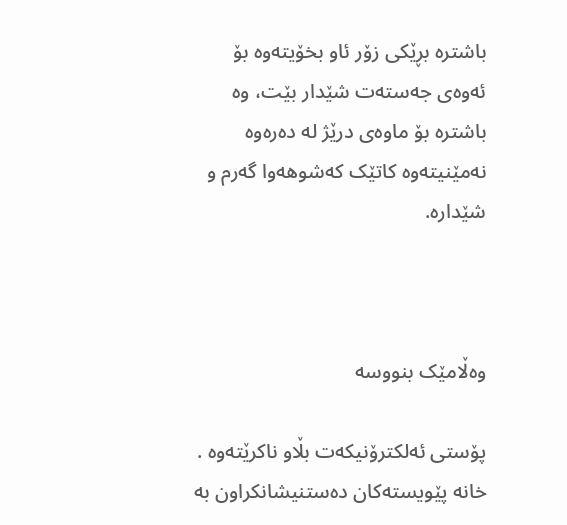باشترە بڕێکی زۆر ئاو بخۆیتەوە بۆ ئەوەی جەستەت شێدار بێت، وە باشترە بۆ ماوەی درێژ لە دەرەوە نەمێنیتەوە کاتێک کەشوهەوا گەرم و شێدارە.



وەڵامێک بنووسە

پۆستی ئەلکترۆنیکەت بڵاو ناکرێتەوە . خانە پێویستەکان دەستنیشانکراون بە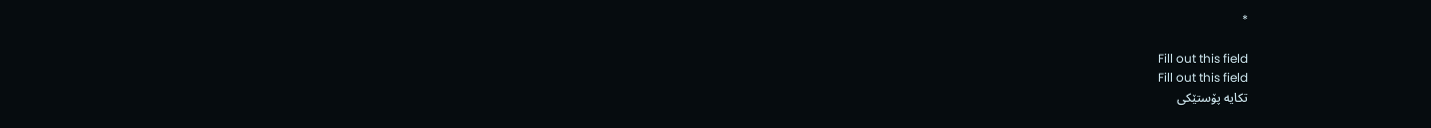*

Fill out this field
Fill out this field
تکایە پۆستێکی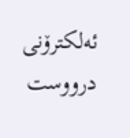ئەلکترۆنی درووست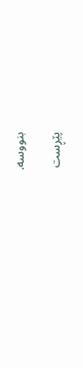بنووسە.

پێڕست